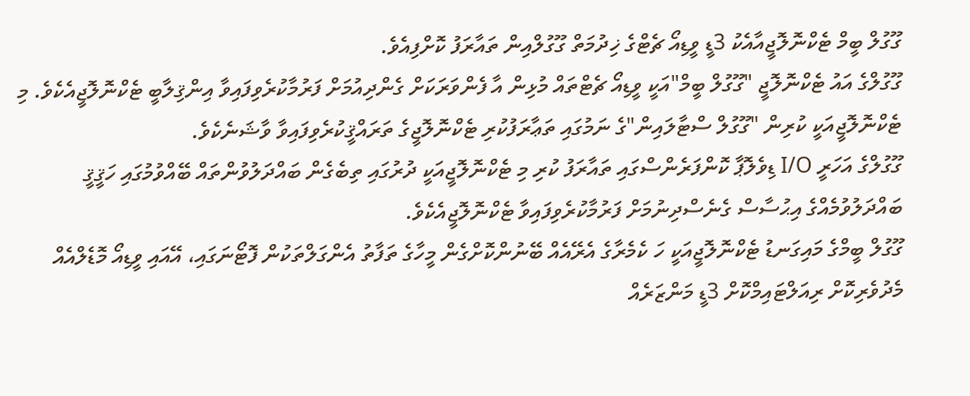ގޫގުލް ބީމް ޓެކްނޮލޮޖީއާއެކު 3ޑީ ވީޑިއޯ ޗެޓްގެ ޚިދުމަތް ގޫގުލްއިން ތައާރަފު ކޮށްފިއެވެ.
ގޫގުލްގެ އައު ޓެކްނޮލޮޖީ "ގޫގުލް ބީމް"އަކީ ވީޑިއޯ ޗެޓްތައް މުޅިން އާ ފެންވަރަކަށް ގެންދިއުމަށް ފަރުމާކުރެވިފައިވާ އިންޤިލާބީ ޓެކްނޮލޮޖީއެކެވެ. މި ޓެކްނޮލޮޖީއަކީ ކުރިން "ގޫގުލް ސްޓާލައިން"ގެ ނަމުގައި ތަޢާރަފުކުރި ޓެކްނޮލޮޖީގެ ތަރައްޤީކުރެވިފައިވާ ވާޝަނެކެވެ.
ގޫގުލްގެ އަހަރީ I/O ޑިވެލޮޕާ ކޮންފަރެންސްގައި ތައާރަފު ކުރި މި ޓެކްނޮލޮޖީއަކީ ދުރުގައި ތިބެގެން ބައްދަލުވުންތައް ބޭއްވުމުގައި ހަޤީޤީ ބައްދަލުވުމެއްގެ އިޙުސާސް ގެނެސްދިނުމަށް ފަރުމާކުރެވިފައިވާ ޓެކްނޮލޮޖީއެކެވެ.
ގޫގުލް ބީމްގެ މައިގަނޑު ޓެކްނޮލޮޖީއަކީ ހަ ކެމެރާގެ އެރޭއެއް ބޭނުންކޮށްގެން މީހާގެ ތަފާތު އެންގަލްތަކުން ފޮޓޯނަގައި، އޭއައި ވީޑިއޯ މޮޑެލްއެއް މެދުވެރިކޮށް ރިއަލްޓައިމްކޮށް 3ޑީ މަންޒަރެއް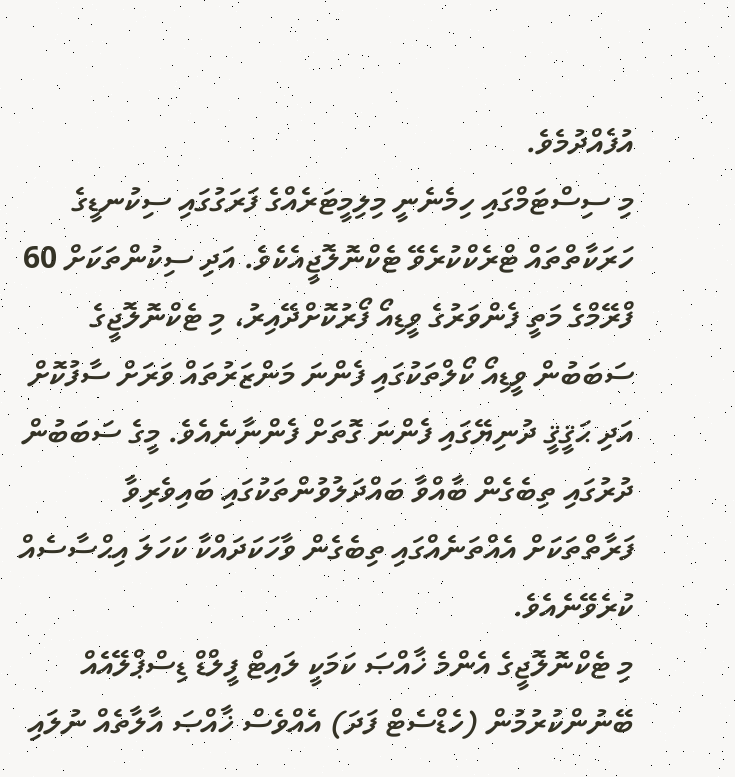އުފެއްދުމެވެ.
މި ސިސްޓަމްގައި ހިމެނެނީ މިލިމީޓަރެއްގެ ފަރަގުގައި ސިކުނޑީގެ ހަރަކާތްތައް ޓްރެކްކުރެވޭ ޓެކްނޮލޮޖީއެކެވެ. އަދި ސިކުންތަކަށް 60 ފްރޭމްގެ މަތީ ފެންވަރުގެ ވީޑިއޯ ފޯރުކޮށްދޭއިރު، މި ޓެކްނޮލޮޖީގެ ސަބަބުން ވީޑިއޯ ކޯލްތަކުގައި ފެންނަ މަންޒަރުތައް ވަރަށް ސާފުކޮށް އަދި ޙަޤީޤީ ދުނިޔޭގައި ފެންނަ ގޮތަށް ފެންނާނެއެވެ. މީގެ ސަބަބުން ދުރުގައި ތިބެގެން ބާއްވާ ބައްދަލުވުންތަކުގައި ބައިވެރިވާ ފަރާތްތަކަށް އެއްތަނެއްގައި ތިބެގެން ވާހަކަދައްކާ ކަހަލަ އިޙްސާސެއް ކުރެވޭނެއެވެ.
މި ޓެކްނޮލޮޖީގެ އެންމެ ޚާއްޞަ ކަމަކީ ލައިޓް ފީލްޑް ޑިސްޕްލޭއެއް ބޭނުންކުރުމުން (ހެޑްސެޓް ފަދަ) އެއްވެސް ޚާއްޞަ އާލާތެއް ނުލައި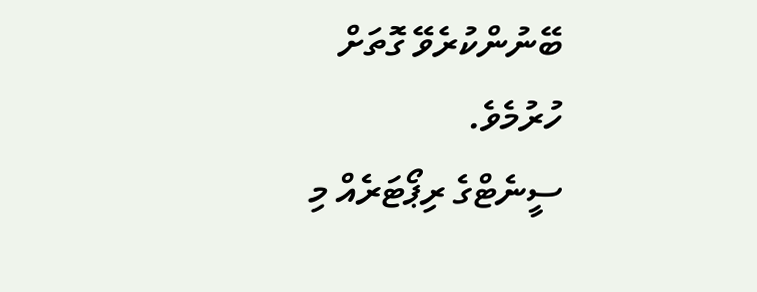ބޭނުންކުރެވޭ ގޮތަށް ހުރުމެވެ.
ސީނެޓްގެ ރިޕޯޓަރެއް މި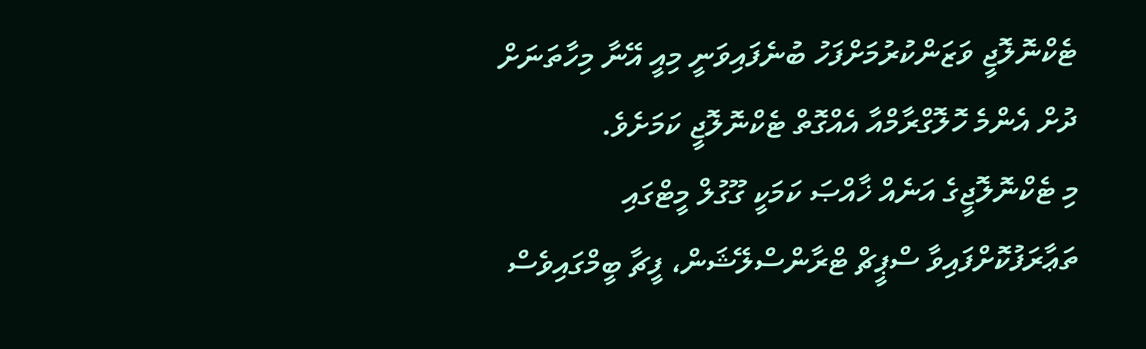ޓެކްނޮލޮޖީ ވަޒަންކުރުމަށްފަހު ބުނެފައިވަނީ މިއީ އޭނާ މިހާތަނަށް ދުށް އެންމެ ހޮލޮގްރާމްއާ އެއްގޮތް ޓެކްނޮލޮޖީ ކަމަށެވެ.
މި ޓެކްނޮލޮޖީގެ އަނެއް ޚާއްޞަ ކަމަކީ ގޫގުލް މީޓްގައި ތަޢާރަފުކޮށްފައިވާ ސްޕީޗް ޓްރާންސްލޭޝަން، ފީޗާ ބީމްގައިވެސް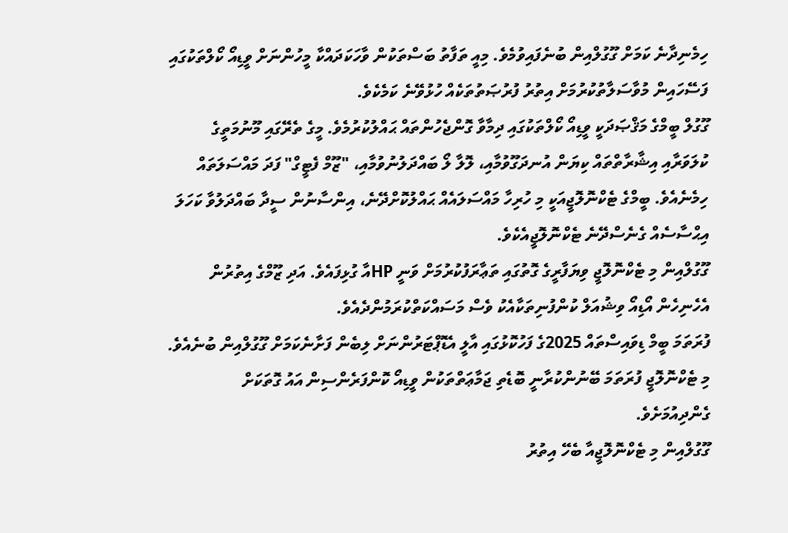ހިމެނިދާނެ ކަމަށް ގޫގުލްއިން ބުނެފައިވުމެވެ. މިއީ ތަފާތު ބަސްތަކުން ވާހަކަދައްކާ މީހުންނަށް ވީޑިއޯ ކޯލްތަކުގައި ފަސޭހައިން މުވާސަލާތުކުރުމަށް އިތުރު ފުރުޞަތުތަކެއް ހުޅުވޭނެ ކަމެކެވެ.
ގޫގުލް ބީމްގެ މަޤްޞަދަކީ ވީޑިއޯ ކޯލްތަކުގައި ދިމާވާ ގޮންޖެހުންތައް ޙައްލުކުރުމެވެ. މީގެ ތެރޭގައި މޫނުމަތީގެ ކުލަވަރާއި އިޝާރާތްތައް ކިޔަން އުނދަގޫވުމާއި، ލޮލާ ލޯ ބައްދަލުނުވުމާއި، "ޒޫމް ފެޓީގް" ފަދަ މައްސަލަތައް ހިމެނެއެވެ. ބީމްގެ ޓެކްނޮލޮޖީއަކީ މި ހުރިހާ މައްސަލައެއް ޙައްލުކޮށްދޭނެ، އިންސާނުން ސީދާ ބައްދަލުވާ ކަހަލަ އިޙްސާސެއް ގެނެސްދޭނެ ޓެކްނޮލޮޖީއެކެވެ.
ގޫގުލްއިން މި ޓެކްނޮލޮޖީ ވިޔަފާރީގެ ގޮތުގައި ތަޢާރަފުކުރުމަށް ވަނީ HPއާ ގުޅިފައެވެ. އަދި ޒޫމްގެ އިތުރުން އެހެނިހެން އޯޑިއޯ ވިޝުއަލް ކުންފުނިތަކާއެކު ވެސް މަސައްކަތްކުރަމުންދެއެވެ.
ފުރަތަމަ ބީމް ޑިވައިސްތައް 2025ގެ ފަހުކޮޅުގައި އާލީ އެޑޮޕްޓަރުންނަށް ލިބެން ފަށާނެކަމަށް ގޫގުލްއިން ބުނެއެވެ. މި ޓެކްނޮލޮޖީ ފުރަތަމަ ބޭނުންކުރާނީ ބޮޑެތި ޖަމާޢަތްތަކުން ވީޑިއޯ ކޮންފަރެންސިން އައު ގޮތަކަށް ގެންދިއުމަށެވެ.
ގޫގުލްއިން މި ޓެކްނޮލޮޖީއާ ބެހޭ އިތުރު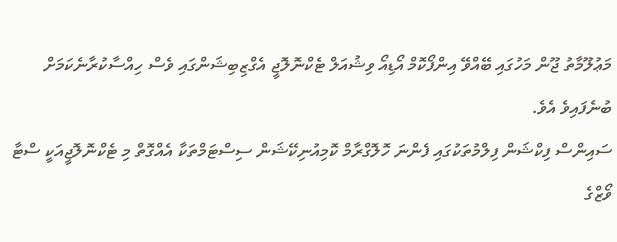މަޢުލޫމާތު ޖޫން މަހުގައި ބޭއްވޭ އިންފޯކޮމް އޯޑިއޯ ވިޝުއަލް ޓެކްނޮލޮޖީ އެގްޒިބިޝަންގައި ވެސް ހިއްސާކުރާނެކަމަށް ބުނެފައިވެ އެވެ.
ސައިންސް ފިކްޝަން ފިލްމުތަކުގައި ފެންނަ ހޮލޮގްރާމް ކޮމިއުނިކޭޝަން ސިސްޓަމްތަކާ އެއްގޮތް މި ޓެކްނޮލޮޖީއަކީ ސްޓާ ވޯޒްގެ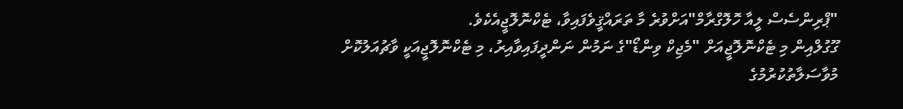"ޕްރިންސެސް ލީއާ ހޮލޮގްރާމް"އަށްވުރެ މާ ތަރައްޤީވެފައިވާ، ޓެކްނޮލޮޖީއެކެވެ.
ގޫގުލްއިން މި ޓެކްނޮލޮޖީއަށް "މެޖިކް ވިންޑޯ"ގެ ނަމުން ނަންދީފައިވާއިރު، މި ޓެކްނޮލޮޖީއަކީ ވާޗުއަލުކޮށް މުވާސަލާތުކުރުމުގެ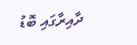ދާއިރާގައި ބޮޑު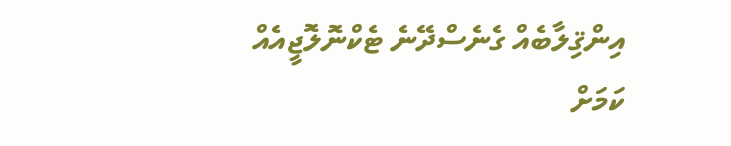އިންޤިލާބެއް ގެނެސްދޭނެ ޓެކްނޮލޮޖީއެއް ކަމަށް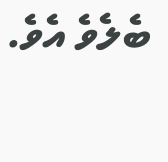ބެލެވެ އެވެ.